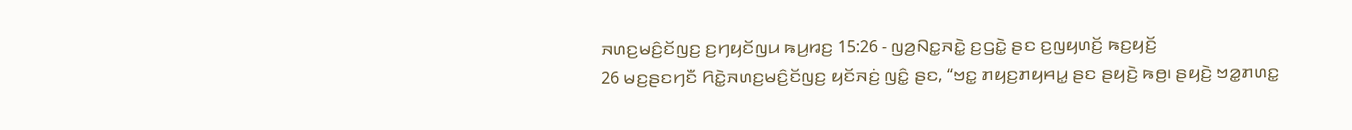ꤏꤛꤢ꤬ꤗꤢꤨ꤬ꤢꤩꤜꤢ꤬ ꤢ꤬ꤚꤟꤢꤩꤜꤣ ꤒꤣ꤬ꤙꤢ꤬ 15:26 - ꤜꤤ꤬ꤡꤢ꤭ꤏꤢꤧ꤭ ꤢ꤬ꤞꤢꤧ꤭ ꤔꤢ ꤢ꤬ꤜꤟꤛꤢꤩ꤬ ꤒꤢ꤬ꤟꤢꤩ꤬
26 ꤗꤢ꤬ꤔꤢꤚꤢꤪ ꤖꤢꤧ꤭ꤏꤛꤢ꤬ꤗꤢꤨ꤬ꤢꤩꤜꤢ꤬ ꤟꤢꤩꤏꤢꤦ꤬ ꤜꤢꤨ꤭ ꤔꤢ, “ꤠꤢ꤭ ꤊꤟꤢ꤬ꤊꤟꤌꤣ꤭ ꤔꤢ ꤔꤟꤢꤧ꤬ ꤒꤥ꤬꤯ ꤔꤟꤢꤧ꤬ ꤠꤤ꤭ꤊꤛꤢ꤭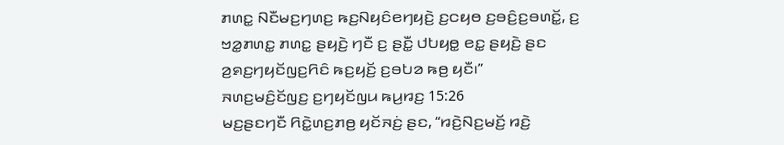ꤊꤛꤢ꤭ ꤡꤢꤪꤗꤢ꤬ꤚꤛꤢ꤬ ꤒꤢ꤬ꤡꤟꤢꤨꤕꤚꤟꤢꤧ꤬ ꤢ꤬ꤍꤟꤥ ꤢ꤬ꤋꤢꤨ꤬ꤢ꤬ꤋꤛꤢꤩ꤭, ꤢ꤬ ꤠꤤ꤭ꤊꤛꤢ꤭ ꤊꤛꤢ꤭ ꤔꤟꤢꤧ꤬ ꤚꤢꤪ ꤢ꤬ ꤔꤢꤪ꤭ ꤓꤝꤟꤥ꤭ ꤕꤢ꤭ ꤔꤟꤢꤧ꤬ ꤔꤢ ꤤ꤬ꤎꤢ꤬ꤚꤟꤢꤩꤜꤢ꤬ꤖꤢꤨ ꤒꤢ꤬ꤟꤢꤩ꤬ ꤢ꤬ꤋꤝꤤ ꤒꤥ꤬ ꤟꤢꤪ꤯”
ꤏꤛꤢ꤬ꤗꤢꤨ꤬ꤢꤩꤜꤢ꤬ ꤢ꤬ꤚꤟꤢꤩꤜꤣ ꤒꤣ꤬ꤙꤢ꤬ 15:26
ꤗꤢ꤬ꤔꤢꤚꤢꤪ ꤖꤢꤧ꤭ꤛꤢ꤬ꤊꤥ꤬ ꤟꤢꤩꤏꤢꤦ꤬ ꤔꤢ, “ꤙꤢꤧ꤬ꤡꤢ꤬ꤗꤢꤩ꤬ ꤙꤢꤧ꤬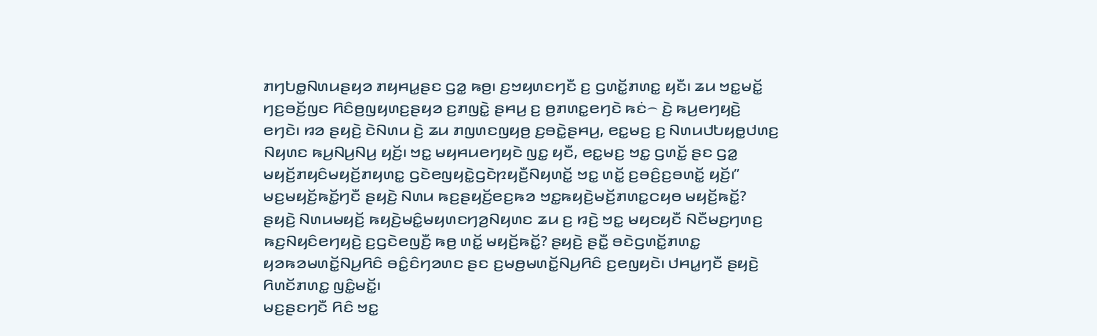ꤊꤚꤝꤥ꤭ꤡꤛꤣꤔꤟꤤ ꤊꤟꤌꤣ꤭ꤔꤢ ꤞꤤ꤭ ꤒꤥ꤬꤯ ꤢ꤬ꤠꤟꤛꤢꤚꤢꤪ ꤢ꤬ ꤞꤛꤢꤩ꤭ꤊꤛꤢ꤭ ꤟꤢꤪ꤯ ꤘꤣ ꤠꤢ꤭ꤗꤢꤩ꤭ ꤚꤢ꤬ꤋꤢꤩ꤬ꤜꤢ ꤖꤢꤨꤥ꤬ꤜꤟꤛꤢ꤬ꤔꤟꤤ ꤢ꤬ꤊꤜꤢꤧ꤭ ꤔꤌꤣ꤬ ꤢ꤬ ꤥ꤬ꤊꤛꤢ꤭ꤕꤚꤢꤧ ꤒꤢꤦ꤮ ꤢꤧ꤬ ꤒꤣ꤬ꤕꤚꤟꤢꤧ꤬ ꤕꤚꤢꤧ꤯ ꤙꤤ ꤔꤟꤢꤧ꤬ ꤢꤧꤡꤛꤣ ꤢꤧ꤬ ꤘꤣ ꤊꤜꤛꤢꤜꤟꤥ꤬ ꤢ꤬ꤋꤢꤧ꤭ꤔꤌꤣ꤬, ꤕꤢ꤭ꤗꤢ꤬ ꤢ꤬ ꤡꤛꤣꤓꤝꤟꤥ꤭ꤓꤛꤢ꤬ ꤡꤟꤛꤢ ꤒꤣ꤬ꤡꤣ꤬ꤡꤣ꤬ ꤟꤢꤩ꤬꤯ ꤠꤢ꤭ ꤗꤟꤌꤣꤕꤚꤟꤢꤧ ꤜꤢ꤭ ꤟꤢꤪ, ꤕꤢ꤭ꤗꤢ꤬ ꤠꤢ꤭ ꤞꤛꤢꤩ꤭ ꤔꤢ ꤞꤤ꤭ ꤗꤟꤢꤩ꤬ꤊꤟꤢꤨꤗꤟꤢꤩ꤬ꤊꤟꤛꤢ꤭ ꤞꤢꤧꤕꤜꤟꤢꤧ꤭ꤞꤢꤧꤐꤟꤢꤪ꤬ꤡꤟꤛꤢꤩ꤭ ꤠꤢ꤭ ꤛꤢꤩ꤭ ꤢ꤬ꤋꤢꤨ꤬ꤢ꤬ꤋꤛꤢꤩ꤭ ꤟꤢꤩ꤬꤯”
ꤗꤢ꤬ꤗꤟꤢꤩ꤬ꤒꤢꤩ꤭ꤚꤢꤪ ꤔꤟꤢꤧ꤬ ꤡꤛꤣ ꤒꤢ꤬ꤔꤟꤢꤩ꤬ꤕꤢ꤬ꤒꤤ ꤠꤢ꤭ꤒꤟꤢꤧ꤬ꤗꤢꤩ꤬ꤊꤛꤢ꤭ꤍꤟꤥ ꤗꤟꤢꤩ꤬ꤒꤢꤩ꤭? ꤔꤟꤢꤧ꤬ ꤡꤛꤣꤗꤟꤢꤩ꤬ ꤒꤟꤢꤧ꤬ꤗꤢꤨ꤭ꤗꤟꤛꤢꤚꤤ꤬ꤡꤟꤛꤢ ꤘꤣ ꤢ꤬ ꤙꤢꤧ꤬ ꤠꤢ꤭ ꤗꤟꤢꤟꤢꤪ ꤡꤢꤪꤗꤢ꤬ꤚꤛꤢ꤬ ꤒꤢ꤬ꤡꤟꤢꤨꤕꤚꤟꤢꤧ꤬ ꤢ꤬ꤞꤢꤧꤕꤜꤢꤪ꤬ ꤒꤥ꤬ ꤛꤢꤩ꤭ ꤗꤟꤢꤩ꤬ꤒꤢꤩ꤭? ꤔꤟꤢꤧ꤬ ꤔꤢꤪ꤭ ꤋꤢꤧꤞꤛꤢꤩ꤭ꤊꤛꤢ꤭ ꤟꤤꤒꤤꤗꤛꤢꤩ꤭ꤡꤣ꤬ꤖꤢꤨ ꤋꤢꤨ꤭ꤢꤨꤚꤤꤛꤢ ꤔꤢ ꤢ꤬ꤗꤥ꤬ꤗꤛꤢꤩ꤭ꤡꤣ꤬ꤖꤢꤨ ꤢ꤬ꤕꤜꤟꤢꤧ꤯ ꤓꤌꤣ꤭ꤚꤢꤪ ꤔꤟꤢꤧ꤬ ꤖꤛꤢꤩꤊꤛꤢ꤭ ꤜꤢꤨ꤭ꤗꤢꤩ꤭꤯
ꤗꤢ꤬ꤔꤢꤚꤢꤪ ꤖꤢꤨ ꤠꤢ꤭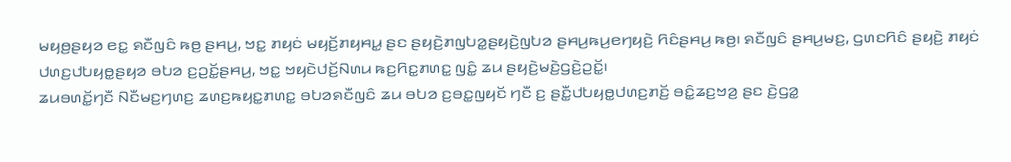ꤗꤟꤥ꤬ꤔꤟꤤ ꤕꤢ꤭ ꤎꤢꤪꤜꤢꤨ ꤒꤥ꤬ ꤔꤌꤣ꤬, ꤠꤢ꤭ ꤊꤟꤢꤦ ꤗꤟꤢꤩ꤬ꤊꤟꤌꤣ꤭ ꤔꤢ ꤔꤟꤢꤧ꤬ꤊꤜꤝꤤ꤭ꤔꤟꤢꤧ꤬ꤜꤝꤤ ꤔꤌꤣ꤬ꤒꤣ꤬ꤕꤚꤟꤢꤧ꤬ ꤖꤢꤨꤔꤌꤣ꤬ ꤒꤥ꤬꤯ ꤎꤢꤪꤜꤢꤨ ꤔꤌꤣ꤬ꤗꤢ꤬, ꤞꤛꤢꤖꤢꤨ ꤔꤟꤢꤧ꤬ ꤊꤟꤢꤦ ꤓꤛꤢ꤬ꤓꤝꤟꤥ꤭ꤔꤟꤤ ꤋꤝꤤ ꤢ꤬ꤑꤢꤩ꤭ꤔꤌꤣ꤬, ꤠꤢ꤭ ꤠꤟꤢꤧꤓꤢꤩ꤬ꤡꤛꤣ ꤒꤢ꤬ꤖꤢ꤭ꤊꤛꤢ꤭ ꤜꤢꤨ꤭ ꤘꤣ ꤔꤟꤢꤧ꤬ꤗꤢꤧ꤬ꤞꤢꤧ꤬ꤑꤢꤩ꤭꤯
ꤘꤣꤋꤛꤢꤩ꤭ꤚꤢꤪ ꤡꤢꤪꤗꤢ꤬ꤚꤛꤢ꤬ ꤘꤛꤢ꤬ꤒꤟꤢ꤭ꤊꤛꤢ꤭ ꤋꤝꤤꤎꤢꤪꤜꤢꤨ ꤘꤣ ꤋꤝꤤ ꤢ꤬ꤋꤢ꤭ꤜꤟꤢꤩ ꤚꤢꤪ ꤢ꤬ ꤔꤢꤪ꤭ꤓꤝꤟꤥ꤭ꤓꤛꤢ꤬ꤊꤢꤩ꤬ ꤋꤢꤨ꤭ꤘꤢ꤬ꤠꤤ꤬ ꤔꤢ ꤢꤧ꤬ꤞꤤ꤭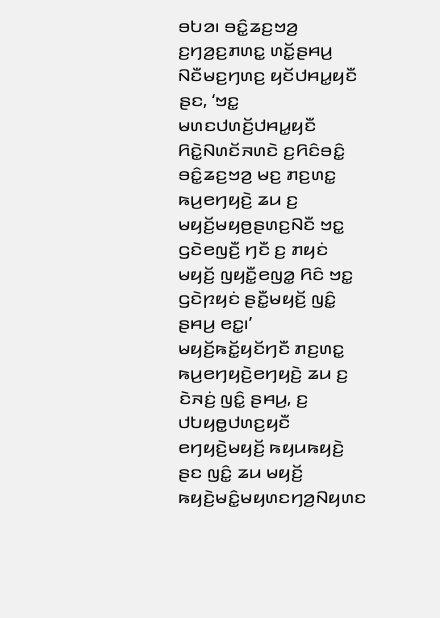ꤋꤝꤤ꤯ ꤋꤢꤨ꤭ꤘꤢ꤬ꤠꤤ꤬ ꤢ꤬ꤚꤤ꤬ꤢ꤬ꤊꤛꤢ꤭ ꤛꤢꤩ꤭ꤔꤌꤣ꤬ ꤡꤢꤪꤗꤢ꤬ꤚꤛꤢ꤬ ꤟꤢꤩꤓꤌꤣ꤭ꤟꤢꤪ ꤔꤢ, ‘ꤠꤢ꤭ ꤗꤛꤢꤓꤛꤢꤩ꤬ꤓꤌꤣ꤭ꤟꤢꤪ ꤖꤢꤧ꤭ꤡꤛꤢꤩꤏꤛꤢꤧ ꤢ꤬ꤖꤢꤨꤋꤢꤨ꤭ ꤋꤢꤨ꤭ꤘꤢ꤬ꤠꤤ꤬ ꤗꤢ꤬ ꤊꤢ꤬ꤛꤢ꤭ ꤒꤣ꤬ꤕꤚꤟꤢꤧ꤬ ꤘꤣ ꤢ꤬ ꤗꤟꤢꤩ꤬ꤗꤟꤥ꤬ꤔꤛꤢ꤬ꤡꤢꤪ ꤠꤢ꤭ ꤞꤢꤧꤕꤜꤢꤪ꤬ ꤚꤢꤪ ꤢ꤬ ꤊꤟꤢꤦ ꤗꤟꤢꤩ꤬ ꤜꤟꤢꤪ꤭ꤕꤜꤤ꤭ ꤖꤢꤨ ꤠꤢ꤭ ꤞꤢꤧꤐꤟꤢꤦ ꤔꤢꤪ꤭ꤗꤟꤢꤩ꤬ ꤜꤢꤨ꤭ ꤔꤌꤣ꤬ ꤕꤢ꤭꤯’
ꤗꤟꤢꤩ꤬ꤒꤢꤩ꤭ꤟꤢꤩꤚꤢꤪ ꤊꤢ꤬ꤛꤢ꤭ ꤒꤣ꤬ꤕꤚꤟꤢꤧ꤬ꤕꤚꤟꤢꤧ꤬ ꤘꤣ ꤢ꤬ ꤢꤧꤏꤢꤦ꤬ ꤜꤢꤨ꤭ ꤔꤌꤣ꤬, ꤢ꤬ ꤓꤝꤟꤥ꤭ꤓꤛꤢ꤬ꤟꤢꤪ ꤕꤚꤟꤢꤧ꤬ꤗꤟꤢꤩ꤬ ꤒꤟꤣꤒꤟꤢꤧ꤬ ꤔꤢ ꤜꤢꤨ꤭ ꤘꤣ ꤗꤟꤢꤩ꤬ ꤒꤟꤢꤧ꤬ꤗꤢꤨ꤭ꤗꤟꤛꤢꤚꤤ꤬ꤡꤟꤛꤢ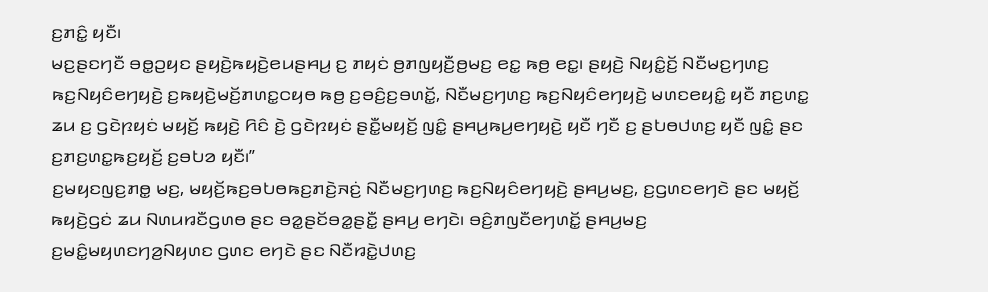ꤢ꤬ꤊꤢꤨ꤭ ꤟꤢꤪ꤯
ꤗꤢ꤬ꤔꤢꤚꤢꤪ ꤋꤥ꤭ꤑꤟꤢ ꤔꤟꤢꤧ꤬ꤒꤟꤢꤧ꤬ꤕꤣꤔꤌꤣ꤬ ꤢ꤬ ꤊꤟꤢꤦ ꤥ꤬ꤊꤜꤟꤢꤪ꤬ꤥ꤬ꤗꤢ꤬ ꤕꤢ꤭ ꤒꤥ꤬ ꤕꤢ꤭꤯ ꤔꤟꤢꤧ꤬ ꤡꤟꤢꤨ꤭ꤢꤩ꤬ ꤡꤢꤪꤗꤢ꤬ꤚꤛꤢ꤬ ꤒꤢ꤬ꤡꤟꤢꤨꤕꤚꤟꤢꤧ꤬ ꤢ꤬ꤒꤟꤢꤧ꤬ꤗꤢꤩ꤬ꤊꤛꤢ꤭ꤍꤟꤥ ꤒꤥ꤬ ꤢ꤬ꤋꤢꤨ꤬ꤢ꤬ꤋꤛꤢꤩ꤭, ꤡꤢꤪꤗꤢ꤬ꤚꤛꤢ꤬ ꤒꤢ꤬ꤡꤟꤢꤨꤕꤚꤟꤢꤧ꤬ ꤗꤛꤢꤕꤟꤢꤨ꤭ ꤟꤢꤪ ꤊꤢ꤬ꤛꤢ꤭ ꤘꤣ ꤢ꤬ ꤞꤢꤧꤐꤟꤢꤦ ꤗꤟꤢꤩ꤬ ꤒꤟꤢꤧ꤬ ꤖꤢꤨ ꤢꤧ꤬ ꤞꤢꤧꤐꤟꤢꤦ ꤔꤢꤪ꤭ꤗꤟꤢꤩ꤬ ꤜꤢꤨ꤭ ꤔꤌꤣ꤬ꤒꤣ꤬ꤕꤚꤟꤢꤧ꤬ ꤟꤢꤪ ꤚꤢꤪ ꤢ꤬ ꤔꤝꤥꤓꤛꤢ꤬ ꤟꤢꤪ ꤜꤢꤨ꤭ ꤔꤢ ꤢ꤬ꤊꤢ꤬ꤛꤢ꤭ꤒꤢ꤬ꤟꤢꤩ꤬ ꤢ꤬ꤋꤝꤤ ꤟꤢꤪ꤯”
ꤢ꤬ꤗꤟꤢꤜꤢ꤬ꤊꤥ꤭ ꤗꤢ꤬, ꤗꤟꤢꤩ꤬ꤒꤢ꤬ꤋꤝꤥꤒꤢ꤬ꤊꤢꤧ꤬ꤏꤢꤦ꤬ ꤡꤢꤪꤗꤢ꤬ꤚꤛꤢ꤬ ꤒꤢ꤬ꤡꤟꤢꤨꤕꤚꤟꤢꤧ꤬ ꤔꤌꤣ꤬ꤗꤢ꤬, ꤢ꤬ꤞꤛꤢꤕꤚꤢꤧ ꤔꤢ ꤗꤟꤢꤩ꤬ ꤒꤟꤢꤧ꤬ꤞꤢꤦ ꤘꤣ ꤡꤛꤣꤙꤢꤪꤞꤛꤥ ꤔꤢ ꤋꤤ꤭ꤔꤢꤩꤋꤤ꤭ꤔꤢꤪ꤭ ꤔꤌꤣ꤬ ꤕꤚꤢꤧ꤯ ꤋꤢꤨ꤬ꤊꤜꤢꤪꤕꤚꤛꤢꤩ꤭ ꤔꤌꤣ꤬ꤗꤢ꤬ ꤢ꤬ꤗꤢꤨ꤭ꤗꤟꤛꤢꤚꤤ꤬ꤡꤟꤛꤢ ꤞꤛꤢ ꤕꤚꤢꤧ ꤔꤢ ꤡꤢꤪꤙꤢꤧ꤭ꤓꤛꤢ꤬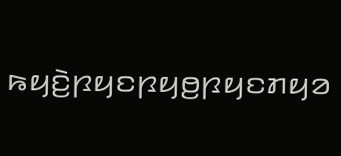ꤒꤟꤢꤧ꤬ꤐꤟꤢꤐꤟꤥ꤬ꤐꤟꤢꤊꤟꤤ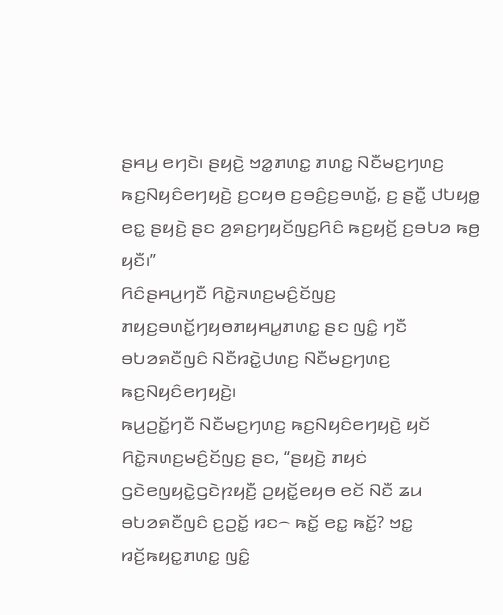ꤔꤌꤣ꤬ ꤕꤚꤢꤧ꤯ ꤔꤟꤢꤧ꤬ ꤠꤤ꤭ꤊꤛꤢ꤭ ꤊꤛꤢ꤭ ꤡꤢꤪꤗꤢ꤬ꤚꤛꤢ꤬ ꤒꤢ꤬ꤡꤟꤢꤨꤕꤚꤟꤢꤧ꤬ ꤢ꤬ꤍꤟꤥ ꤢ꤬ꤋꤢꤨ꤬ꤢ꤬ꤋꤛꤢꤩ꤭, ꤢ꤬ ꤔꤢꤪ꤭ ꤓꤝꤟꤥ꤭ ꤕꤢ꤭ ꤔꤟꤢꤧ꤬ ꤔꤢ ꤤ꤬ꤎꤢ꤬ꤚꤟꤢꤩꤜꤢ꤬ꤖꤢꤨ ꤒꤢ꤬ꤟꤢꤩ꤬ ꤢ꤬ꤋꤝꤤ ꤒꤥ꤬ ꤟꤢꤪ꤯”
ꤖꤢꤨꤔꤌꤣ꤬ꤚꤢꤪ ꤖꤢꤧ꤭ꤏꤛꤢ꤬ꤗꤢꤨ꤬ꤢꤩꤜꤢ꤬ ꤊꤟꤢ꤬ꤋꤛꤢꤩ꤭ꤚꤟꤥꤊꤟꤌꤣ꤭ꤊꤛꤢ꤭ ꤔꤢ ꤜꤢꤨ꤭ ꤚꤢꤪ ꤋꤝꤤꤎꤢꤪꤜꤢꤨ ꤡꤢꤪꤙꤢꤧ꤭ꤓꤛꤢ꤬ ꤡꤢꤪꤗꤢ꤬ꤚꤛꤢ꤬ ꤒꤢ꤬ꤡꤟꤢꤨꤕꤚꤟꤢꤧ꤬꤯
ꤒꤣ꤬ꤑꤢꤩ꤭ꤚꤢꤪ ꤡꤢꤪꤗꤢ꤬ꤚꤛꤢ꤬ ꤒꤢ꤬ꤡꤟꤢꤨꤕꤚꤟꤢꤧ꤬ ꤟꤢꤩ ꤖꤢꤧ꤭ꤏꤛꤢ꤬ꤗꤢꤨ꤬ꤢꤩꤜꤢ꤬ ꤔꤢ, “ꤔꤟꤢꤧ꤬ ꤊꤟꤢꤦ ꤞꤢꤧꤕꤜꤟꤢꤧ꤭ꤞꤢꤧꤐꤟꤢꤪ꤬ ꤑꤟꤢꤩ꤭ꤕꤟꤥ ꤕꤢꤩ ꤡꤢꤪ ꤘꤣ ꤋꤝꤤꤎꤢꤪꤜꤢꤨ ꤢ꤬ꤑꤢꤩ꤭ ꤙꤢ꤮ ꤒꤢꤩ꤭ ꤕꤢ꤭ ꤒꤢꤩ꤭? ꤠꤢ꤭ ꤙꤢꤩ꤬ꤒꤟꤢ꤭ꤊꤛꤢ꤭ ꤜꤢꤨ꤭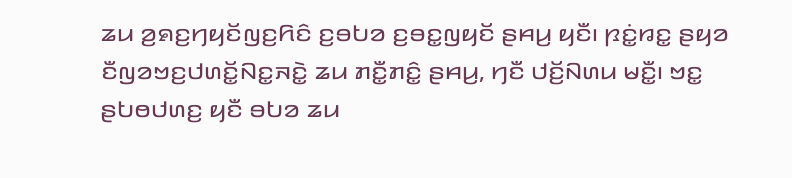ꤘꤣ ꤤ꤬ꤎꤢ꤬ꤚꤟꤢꤩꤜꤢ꤬ꤖꤢꤨ ꤢ꤬ꤋꤝꤤ ꤢ꤬ꤋꤢ꤭ꤜꤟꤢꤩ ꤔꤌꤣ꤬ ꤟꤢꤪ꤯ ꤐꤢꤦ꤭ꤙꤢ꤭ ꤔꤟꤤ ꤢꤪꤜꤤꤠꤢ꤬ꤓꤛꤢꤩ꤭ꤡꤢ꤭ꤏꤢꤧ꤭ ꤘꤣ ꤊꤢꤪ꤭ꤊꤢꤨ꤭ ꤔꤌꤣ꤬, ꤚꤢꤪ ꤓꤢꤩ꤬ꤡꤛꤣ ꤗꤢꤪ꤭꤯ ꤠꤢ꤭ ꤔꤝꤥꤓꤛꤢ꤬ ꤟꤢꤪ ꤋꤝꤤ ꤘꤣ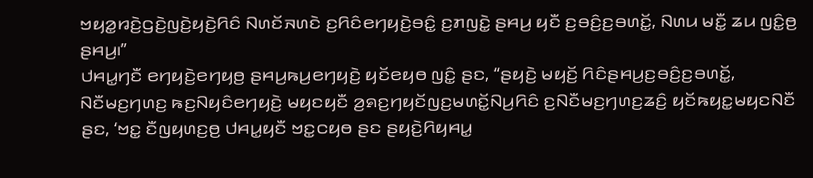ꤠꤟꤤ꤭ꤙꤢꤧ꤬ꤞꤢꤧ꤬ꤜꤢꤧ꤬ꤟꤢꤧ꤬ꤖꤢꤨ ꤡꤛꤢꤩꤏꤛꤢꤧ ꤢ꤬ꤖꤢꤨꤕꤚꤟꤢꤧ꤬ꤋꤢꤨ꤭ ꤢ꤬ꤊꤜꤢꤧ꤭ ꤔꤌꤣ꤬ ꤟꤢꤪ ꤢ꤬ꤋꤢꤨ꤬ꤢ꤬ꤋꤛꤢꤩ꤭, ꤡꤛꤣ ꤗꤢꤪ꤭ ꤘꤣ ꤜꤢꤨ꤭ꤥ꤬ ꤔꤌꤣ꤬꤯”
ꤓꤌꤣ꤭ꤚꤢꤪ ꤕꤚꤟꤢꤧ꤬ꤕꤚꤟꤥ꤬ ꤔꤌꤣ꤬ꤒꤣ꤬ꤕꤚꤟꤢꤧ꤬ ꤟꤢꤩꤕꤟꤥ ꤜꤢꤨ꤭ ꤔꤢ, “ꤔꤟꤢꤧ꤬ ꤗꤟꤢꤩ꤬ ꤖꤢꤨꤔꤌꤣ꤬ꤢ꤬ꤋꤢꤨ꤬ꤢ꤬ꤋꤛꤢꤩ꤭, ꤡꤢꤪꤗꤢ꤬ꤚꤛꤢ꤬ ꤒꤢ꤬ꤡꤟꤢꤨꤕꤚꤟꤢꤧ꤬ ꤗꤟꤢꤟꤢꤪ ꤤ꤬ꤎꤢ꤬ꤚꤟꤢꤩꤜꤢ꤬ꤗꤛꤢꤩ꤭ꤡꤣ꤬ꤖꤢꤨ ꤢ꤬ꤡꤢꤪꤗꤢ꤬ꤚꤛꤢ꤬ꤘꤢꤨ꤬ ꤟꤢꤩꤒꤟꤢ꤭ꤗꤟꤢꤡꤢꤪ ꤔꤢ, ‘ꤠꤢ꤭ ꤢꤪꤜꤟꤛꤢ꤬ꤥ꤬ ꤓꤌꤣ꤭ꤟꤢꤪ ꤠꤢ꤭ꤍꤟꤥ ꤔꤢ ꤔꤟꤢꤧ꤬ꤖꤟꤌꤣ꤭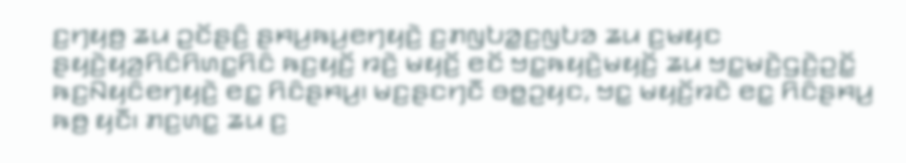ꤢ꤬ꤚꤟꤥ꤬ ꤘꤣ ꤑꤢꤩꤔꤢꤨ꤬ ꤔꤌꤣ꤬ꤒꤣ꤬ꤕꤚꤟꤢꤧ꤬ ꤢ꤬ꤊꤜꤝꤤ꤭ꤢ꤬ꤜꤝꤤ ꤘꤣ ꤢ꤬ꤗꤟꤢ ꤔꤟꤢꤧ꤬ꤟꤤ꤬ꤖꤢꤨꤖꤛꤢ꤭ꤖꤢꤨ ꤒꤢ꤬ꤟꤢꤩ꤬ ꤙꤢꤧ꤬ ꤗꤟꤢꤩ꤬ ꤕꤢꤩ ꤠꤢ꤭ꤒꤟꤢꤧ꤬ꤗꤟꤢꤩ꤬ ꤘꤣ ꤠꤢ꤭ꤗꤢꤧ꤬ꤞꤢꤧ꤬ꤑꤢꤩ꤭ ꤒꤢ꤬ꤡꤟꤢꤨꤕꤚꤟꤢꤧ꤬ ꤕꤢ꤭ ꤖꤢꤨꤔꤌꤣ꤬꤯ ꤗꤢ꤬ꤔꤢꤚꤢꤪ ꤋꤥ꤭ꤑꤟꤢ, ꤠꤢ꤭ ꤗꤟꤢꤩ꤬ꤙꤢꤧ ꤕꤢ꤭ ꤖꤢꤨꤔꤌꤣ꤬ ꤒꤥ꤬ ꤟꤢꤪ꤯ ꤊꤢ꤬ꤛꤢ꤭ ꤘꤣ ꤢ꤬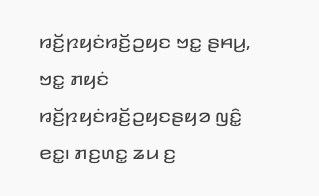ꤙꤢꤩ꤬ꤐꤟꤢꤦꤙꤢꤩ꤬ꤑꤟꤢ ꤠꤢ꤭ ꤔꤌꤣ꤬, ꤠꤢ꤭ ꤊꤟꤢꤦ ꤙꤢꤩ꤬ꤐꤟꤢꤦꤙꤢꤩ꤬ꤑꤟꤢꤔꤟꤤ ꤜꤢꤨ꤭ ꤕꤢ꤭꤯ ꤊꤢ꤬ꤛꤢ꤭ ꤘꤣ ꤢ꤬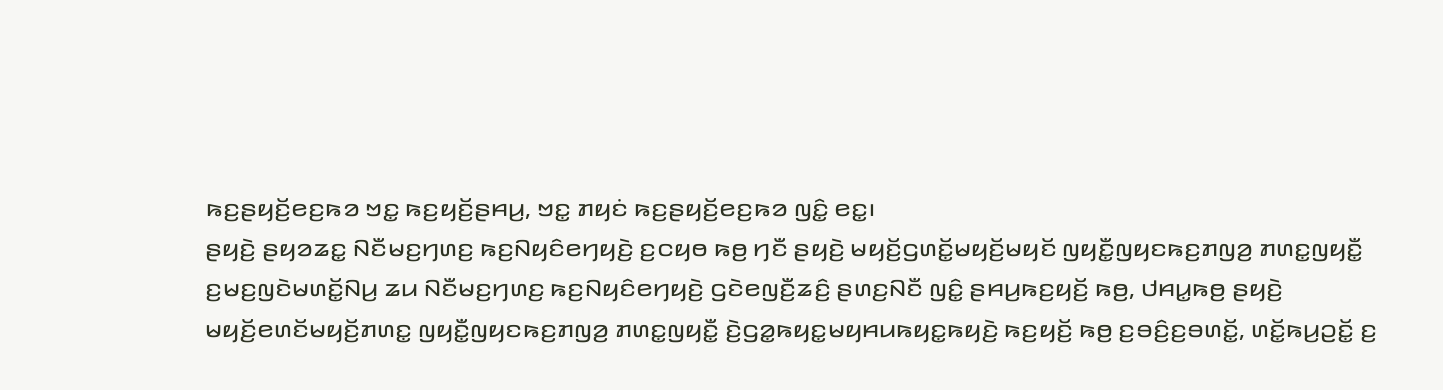ꤒꤢ꤬ꤔꤟꤢꤩ꤬ꤕꤢ꤬ꤒꤤ ꤠꤢ꤭ ꤒꤢ꤬ꤟꤢꤩ꤬ꤔꤌꤣ꤬, ꤠꤢ꤭ ꤊꤟꤢꤦ ꤒꤢ꤬ꤔꤟꤢꤩ꤬ꤕꤢ꤬ꤒꤤ ꤜꤢꤨ꤭ ꤕꤢ꤭꤯
ꤔꤟꤢꤧ꤬ ꤔꤟꤤꤘꤢ꤭ ꤡꤢꤪꤗꤢ꤬ꤚꤛꤢ꤬ ꤒꤢ꤬ꤡꤟꤢꤨꤕꤚꤟꤢꤧ꤬ ꤢ꤬ꤍꤟꤥ ꤒꤥ꤬ ꤚꤢꤪ ꤔꤟꤢꤧ꤬ ꤗꤟꤢꤩ꤬ꤞꤛꤢꤩ꤭ꤗꤟꤢꤩ꤬ꤗꤟꤢꤩ ꤜꤟꤢꤪ꤭ꤜꤟꤢꤒꤢ꤬ꤊꤜꤤ꤬ ꤊꤛꤢ꤭ꤜꤟꤢꤪ꤭ ꤢ꤬ꤗꤢ꤬ꤜꤢꤧꤗꤛꤢꤩ꤭ꤡꤣ꤬ ꤘꤣ ꤡꤢꤪꤗꤢ꤬ꤚꤛꤢ꤬ ꤒꤢ꤬ꤡꤟꤢꤨꤕꤚꤟꤢꤧ꤬ ꤞꤢꤧꤕꤜꤢꤪ꤬ꤘꤢꤨ꤬ ꤔꤛꤢ꤬ꤡꤢꤪ ꤜꤢꤨ꤭ ꤔꤌꤣ꤬ꤒꤢ꤬ꤟꤢꤩ꤬ ꤒꤥ꤬, ꤓꤌꤣ꤭ꤒꤥ꤬ ꤔꤟꤢꤧ꤬ ꤗꤟꤢꤩ꤬ꤕꤛꤢꤩꤗꤟꤢꤩ꤬ꤊꤛꤢ꤭ ꤜꤟꤢꤪ꤭ꤜꤟꤢꤒꤢ꤬ꤊꤜꤤ꤬ ꤊꤛꤢ꤭ꤜꤟꤢꤪ꤭ ꤢꤧ꤬ꤞꤤ꤭ꤒꤟꤢ꤭ꤗꤟꤌꤣꤒꤟꤢ꤭ꤒꤟꤢꤧ꤬ ꤒꤢ꤬ꤟꤢꤩ꤬ ꤒꤥ꤬ ꤢ꤬ꤋꤢꤨ꤬ꤢ꤬ꤋꤛꤢꤩ꤭, ꤛꤢꤩ꤭ꤒꤣ꤬ꤑꤢꤩ꤭ ꤢ꤬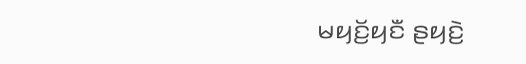ꤗꤟꤢꤩ꤬ꤟꤢꤪ ꤔꤟꤢꤧ꤬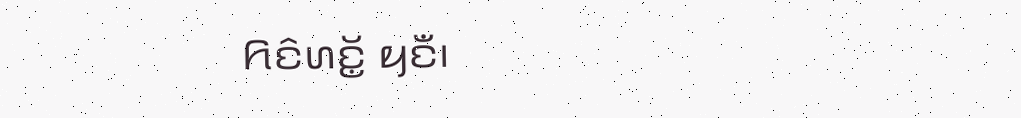ꤖꤢꤨꤛꤢꤩ꤭ ꤟꤢꤪ꤯